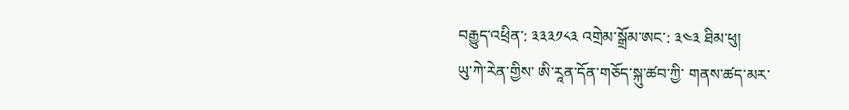བརྒྱུད་འཕྲིན་: ༣༣༣༡༨༣ འགྲེམ་སྒྲོམ་ཨང་: ༣༤༣ ཐིམ་ཕུ།
ཡུ་ཀེ་རེན་གྱིས་ ཨི་རཱན་དོན་གཅོད་སྐུ་ཚབ་ཀྱི་ གནས་ཚད་མར་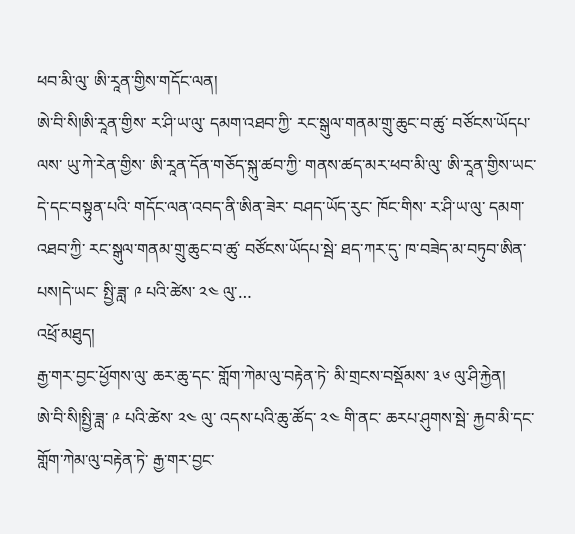ཕབ་མི་ལུ་ ཨི་རཱན་གྱིས་གདོང་ལན།
ཨེ་བི་སི།ཨི་རཱན་གྱིས་ ར་ཤི་ཡ་ལུ་ དམག་འཐབ་ཀྱི་ རང་སྒུལ་གནམ་གྲུ་ཆུང་བ་ཚུ་ བཙོངས་ཡོདཔ་ལས་ ཡུ་ཀེ་རེན་གྱིས་ ཨི་རཱན་དོན་གཅོད་སྐུ་ཚབ་ཀྱི་ གནས་ཚད་མར་ཕབ་མི་ལུ་ ཨི་རཱན་གྱིས་ཡང་ དེ་དང་བསྟུན་པའི་ གདོང་ལན་འབད་ནི་ཨིན་ཟེར་ བཤད་ཡོད་རུང་ ཁོང་གིས་ ར་ཤི་ཡ་ལུ་ དམག་འཐབ་ཀྱི་ རང་སྒུལ་གནམ་གྲུ་ཆུང་བ་ཚུ་ བཙོངས་ཡོདཔ་སྦེ་ ཐད་ཀར་དུ་ ཁ་བཟེད་མ་བཏུབ་ཨིན་པས།དེ་ཡང་ སྤྱི་ཟླ་ ༩ པའི་ཚེས་ ༢༤ ལུ་…
འཕྲོ་མཐུད།
རྒྱ་གར་བྱང་ཕྱོགས་ལུ་ ཆར་ཆུ་དང་ གློག་ཀེམ་ལུ་བརྟེན་ཏེ་ མི་གྲངས་བསྡོམས་ ༣༦ ལུ་ཤི་རྐྱེན།
ཨེ་བི་སི།སྤྱི་ཟླ་ ༩ པའི་ཚེས་ ༢༤ ལུ་ འདས་པའི་ཆུ་ཚོད་ ༢༤ གི་ནང་ ཆརཔ་ཤུགས་སྦེ་ རྐྱབ་མི་དང་ གློག་ཀེམ་ལུ་བརྟེན་ཏེ་ རྒྱ་གར་བྱང་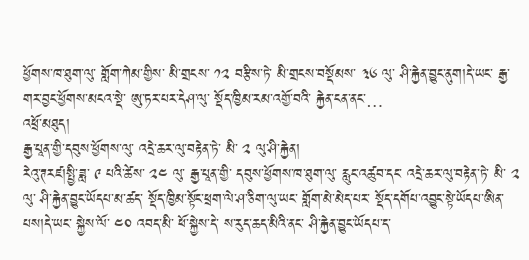ཕྱོགས་ཁ་ཐུག་ལུ་ གློག་ཀེམ་གྱིས་ མི་གྲངས་ ༡༢ བརྩིས་ཏེ་ མི་གྲངས་བསྡོམས་ ༣༦ ལུ་ ཤི་རྐྱེན་བྱུང་ནུག།དེ་ཡང་ རྒྱ་གར་བྱང་ཕྱོགས་མངའ་སྡེ་ ཨུ་ཏར་པར་དེཤ་ལུ་ སྡོད་ཁྱིམ་རམ་འགྱོ་བའི་ རྐྱེན་ངན་ནང་…
འཕྲོ་མཐུད།
རྒྱ་པཱན་གྱི་དབུས་ཕྱོགས་ལུ་ འདྲེ་ཆར་ལུ་བརྟེན་ཏེ་ མི་ ༢ ལུ་ཤི་རྐྱེན།
རེའུ་ཊརཛ།སྤྱི་ཟླ་ ༩ པའི་ཚེས་ ༢༤ ལུ་ རྒྱ་པཱན་གྱི་ དབུས་ཕྱོགས་ཁ་ཐུག་ལུ་ རླུང་འཚུབ་དང་ འདྲེ་ཆར་ལུ་བརྟེན་ཏེ་ མི་ ༢ ལུ་ ཤི་རྐྱེན་བྱུང་ཡོདཔ་མ་ཚད་ སྡོད་ཁྱིམ་སྟོང་ཕྲག་ལེ་ཤ་ཅིག་ལུ་ཡང་ གློག་མེ་མེད་པར་ སྡོད་དགོཔ་འབྱུང་སྟེ་ཡོདཔ་ཨིན་པས།དེ་ཡང་ སྐྱེས་ལོ་ ༤༠ འབད་མི་ ཕོ་སྐྱེས་དེ་ ས་རུད་ཆད་མིའི་ནང་ ཤི་རྐྱེན་བྱུང་ཡོདཔ་ད་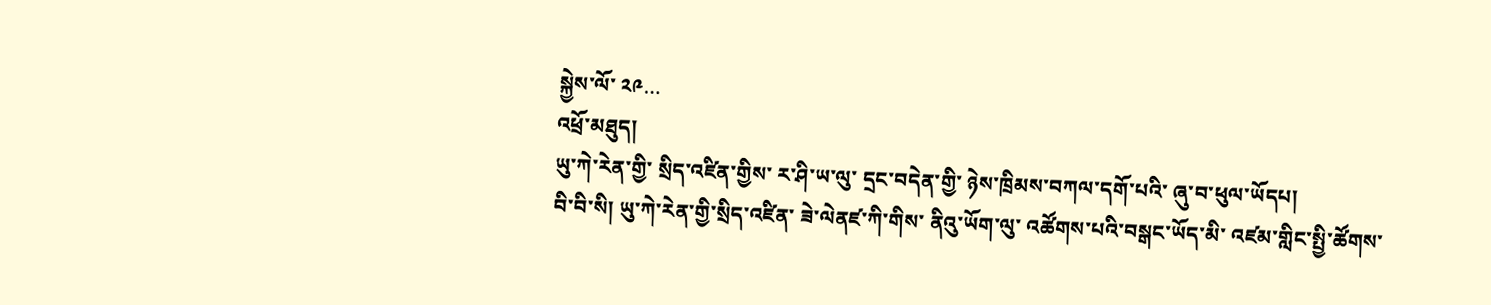སྐྱེས་ལོ་ ༢༩…
འཕྲོ་མཐུད།
ཡུ་ཀེ་རེན་གྱི་ སྲིད་འཛིན་གྱིས་ ར་ཤི་ཡ་ལུ་ དྲང་བདེན་གྱི་ ཉེས་ཁྲིམས་བཀལ་དགོ་པའི་ ཞུ་བ་ཕུལ་ཡོདཔ།
བི་བི་སི། ཡུ་ཀེ་རེན་གྱི་སྲིད་འཛིན་ ཟེ་ལེནཛ་ཀི་གིས་ ནིའུ་ཡོག་ལུ་ འཚོགས་པའི་བསྒང་ཡོད་མི་ འཛམ་གླིང་སྤྱི་ཚོགས་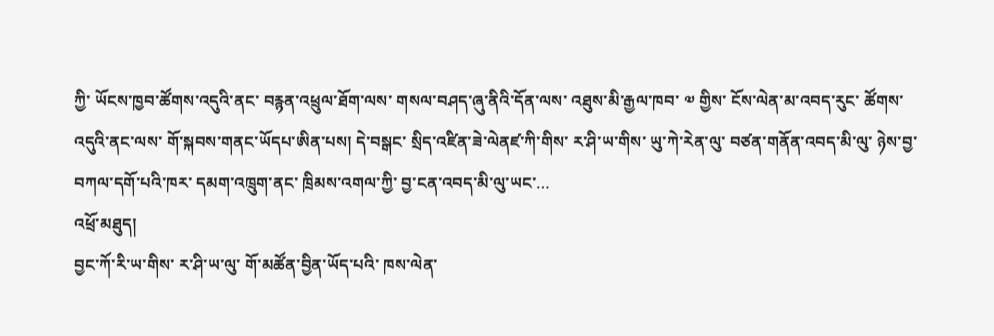ཀྱི་ ཡོངས་ཁྱབ་ཚོགས་འདུའི་ནང་ བརྙན་འཕྲུལ་ཐོག་ལས་ གསལ་བཤད་ཞུ་ནིའི་དོན་ལས་ འཐུས་མི་རྒྱལ་ཁབ་ ༧ གྱིས་ ངོས་ལེན་མ་འབད་རུང་ ཚོགས་འདུའི་ནང་ལས་ གོ་སྐབས་གནང་ཡོདཔ་ཨིན་པས། དེ་བསྒང་ སྲིད་འཛིན་ཟེ་ལེནཛ་ཀི་གིས་ ར་ཤི་ཡ་གིས་ ཡུ་ཀེ་རེན་ལུ་ བཙན་གནོན་འབད་མི་ལུ་ ཉེས་བྱ་བཀལ་དགོ་པའི་ཁར་ དམག་འཁྲུག་ནང་ ཁྲིམས་འགལ་ཀྱི་ བྱ་ངན་འབད་མི་ལུ་ཡང་…
འཕྲོ་མཐུད།
བྱང་ཀོ་རི་ཡ་གིས་ ར་ཤི་ཡ་ལུ་ གོ་མཚོན་བྱིན་ཡོད་པའི་ ཁས་ལེན་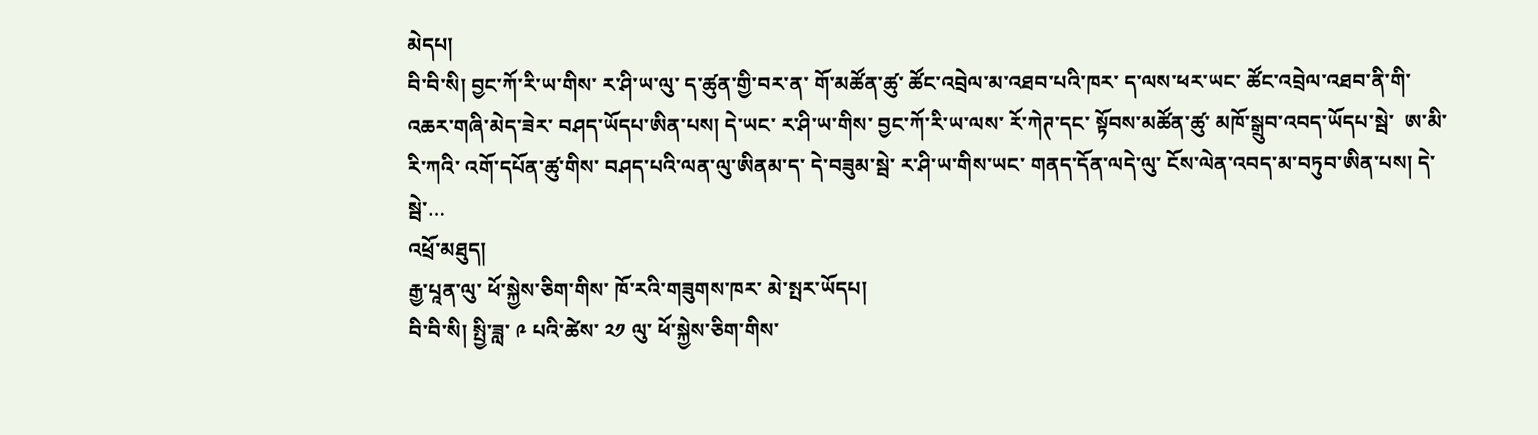མེདཔ།
བི་བི་སི། བྱང་ཀོ་རི་ཡ་གིས་ ར་ཤི་ཡ་ལུ་ ད་ཚུན་གྱི་བར་ན་ གོ་མཚོན་ཚུ་ ཚོང་འབྲེལ་མ་འཐབ་པའི་ཁར་ ད་ལས་ཕར་ཡང་ ཚོང་འབྲེལ་འཐབ་ནི་གི་ འཆར་གཞི་མེད་ཟེར་ བཤད་ཡོདཔ་ཨིན་པས། དེ་ཡང་ ར་ཤི་ཡ་གིས་ བྱང་ཀོ་རི་ཡ་ལས་ རོ་ཀེཊ་དང་ སྟོབས་མཚོན་ཚུ་ མཁོ་སྒྲུབ་འབད་ཡོདཔ་སྦེ་  ཨ་མི་རི་ཀའི་ འགོ་དཔོན་ཚུ་གིས་ བཤད་པའི་ལན་ལུ་ཨིནམ་ད་ དེ་བཟུམ་སྦེ་ ར་ཤི་ཡ་གིས་ཡང་ གནད་དོན་ལདེ་ལུ་ ངོས་ལེན་འབད་མ་བཏུབ་ཨིན་པས། དེ་སྦེ་…
འཕྲོ་མཐུད།
རྒྱ་པཱན་ལུ་ ཕོ་སྐྱེས་ཅིག་གིས་ ཁོ་རའི་གཟུགས་ཁར་ མེ་སྤར་ཡོདཔ།
བི་བི་སི། སྤྱི་ཟླ་ ༩ པའི་ཚེས་ ༢༡ ལུ་ ཕོ་སྐྱེས་ཅིག་གིས་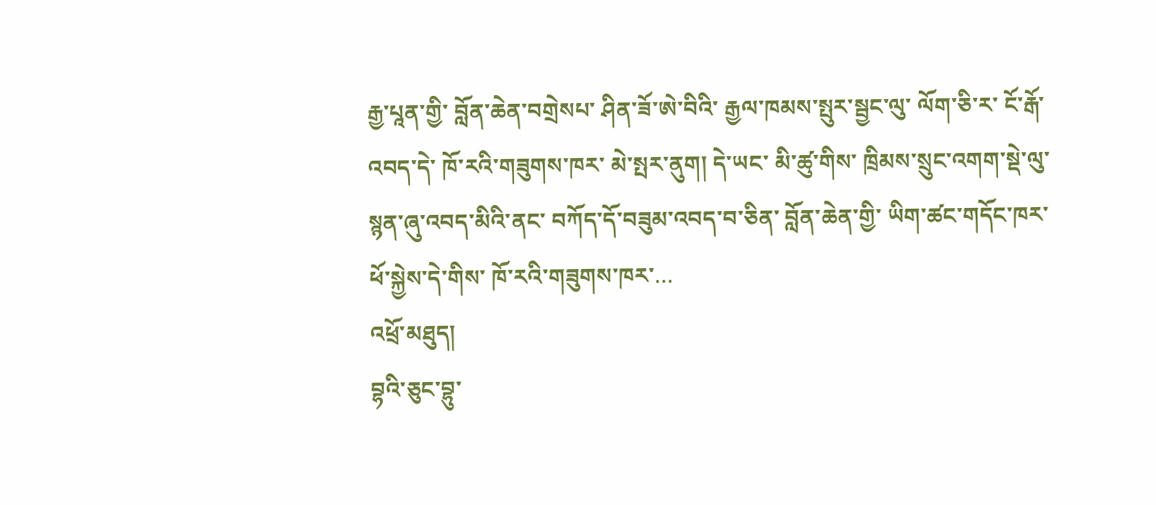རྒྱ་པཱན་གྱི་ བློན་ཆེན་བགྲེསཔ་ ཤིན་ཟོ་ཨེ་བིའི་ རྒྱལ་ཁམས་སྤུར་སྦྱང་ལུ་ ལོག་ཅི་ར་ ངོ་རྒོ་འབད་དེ་ ཁོ་རའི་གཟུགས་ཁར་ མེ་སྤར་ནུག། དེ་ཡང་ མི་ཚུ་གིས་ ཁྲིམས་སྲུང་འགག་སྡེ་ལུ་ སྙན་ཞུ་འབད་མིའི་ནང་ བཀོད་དོ་བཟུམ་འབད་བ་ཅིན་ བློན་ཆེན་གྱི་ ཡིག་ཚང་གདོང་ཁར་ ཕོ་སྐྱེས་དེ་གིས་ ཁོ་རའི་གཟུགས་ཁར་…
འཕྲོ་མཐུད།
བྷའི་ཅུང་བྷུ་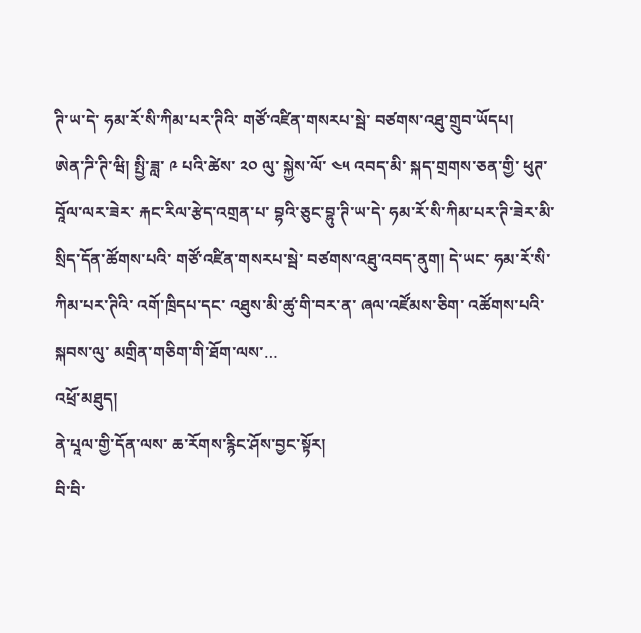ཊི་ཡ་དེ་ ཧམ་རོ་སི་ཀིམ་པར་ཊིའི་ གཙོ་འཛིན་གསརཔ་སྦེ་ བཙགས་འཐུ་གྲུབ་ཡོདཔ།
ཨེན་ཌི་ཊི་ཝི། སྤྱི་ཟླ་ ༩ པའི་ཚེས་ ༢༠ ལུ་ སྐྱེས་ལོ་ ༤༥ འབད་མི་ སྐད་གྲགས་ཅན་གྱི་ ཕུཊ་བཱོལ་ལར་ཟེར་ རྐང་རིལ་རྩེད་འགྲན་པ་ བྷའི་ཅུང་བྷུ་ཊི་ཡ་དེ་ ཧམ་རོ་སི་ཀིམ་པར་ཊི་ཟེར་མི་ སྲིད་དོན་ཚོགས་པའི་ གཙོ་འཛིན་གསརཔ་སྦེ་ བཙགས་འཐུ་འབད་ནུག། དེ་ཡང་ ཧམ་རོ་སི་ཀིམ་པར་ཊིའི་ འགོ་ཁྲིདཔ་དང་ འཐུས་མི་ཚུ་གི་བར་ན་ ཞལ་འཛོམས་ཅིག་ འཚོགས་པའི་སྐབས་ལུ་ མགྲིན་གཅིག་གི་ཐོག་ལས་…
འཕྲོ་མཐུད།
ནེ་པཱལ་གྱི་དོན་ལས་ ཆ་རོགས་རྙིང་ཤོས་བྱང་སྟོར།
བི་བི་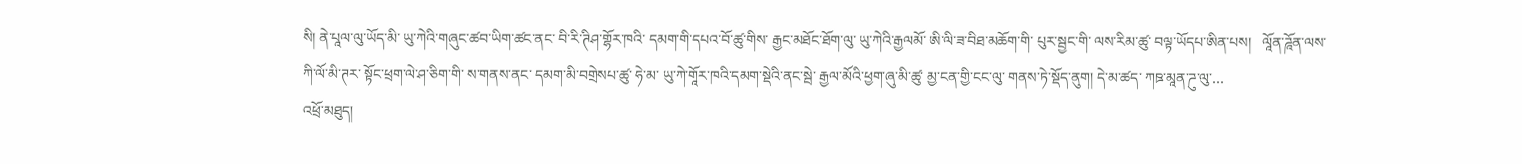སི། ནེ་པཱལ་ལུ་ཡོད་མི་ ཡུ་ཀེའི་གཞུང་ཚབ་ཡིག་ཚང་ནང་ བི་རི་ཊིཤ་གྷོར་ཁའི་ དམག་གི་དཔའ་བོ་ཚུ་གིས་ རྒྱང་མཐོང་ཐོག་ལུ་ ཡུ་ཀེའི་རྒྱལམོ་ ཨི་ལི་ཟ་བིཐ་མཆོག་གི་ པུར་སྦྱང་གི་ ལས་རིམ་ཚུ་ བལྟ་ཡོདཔ་ཨིན་པས།   ལཱོན་ཌཱོན་ལས་ ཀི་ལོ་མི་ཊར་ སྟོང་ཕྲག་ལེ་ཤ་ཅིག་གི་ ས་གནས་ནང་ དམག་མི་བགྲེསཔ་ཚུ་ ཧེ་མ་ ཡུ་ཀེ་གཱོར་ཁའི་དམག་སྡེའི་ནང་སྦེ་ རྒྱལ་མོའི་ཕྱག་ཞུ་མི་ཚུ་ མྱ་ངན་གྱི་ངང་ལུ་ གནས་ཏེ་སྡོད་ནུག། དེ་མ་ཚད་ ཀཋ་མཱན་ཌུ་ལུ་…
འཕྲོ་མཐུད།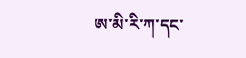ཨ་མི་རི་ཀ་དང་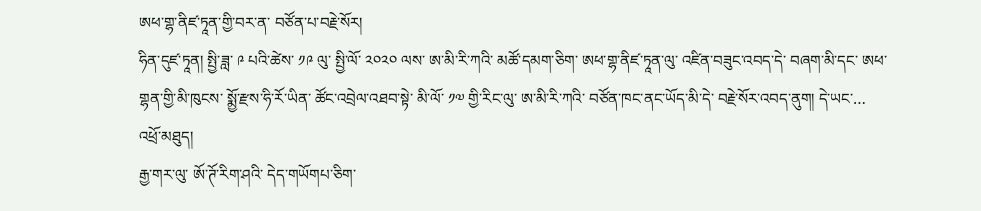ཨཕ་གྷ་ནིཛ་ཏཱན་གྱི་བར་ན་ བཙོན་པ་བརྗེ་སོར།
ཧིན་དུཛ་ཏཱན། སྤྱི་ཟླ་ ༩ པའི་ཚེས་ ༡༩ ལུ་ སྤྱི་ལོ་ ༢༠༢༠ ལས་ ཨ་མི་རི་ཀའི་ མཚོ་དམག་ཅིག་ ཨཕ་གྷ་ནིཛ་ཏཱན་ལུ་ འཛིན་བཟུང་འབད་དེ་ བཞག་མི་དང་ ཨཕ་གྷན་གྱི་མི་ཁུངས་ སྨྱོ་རྫས་ཧི་རོ་ཡིན་ ཚོང་འབྲེལ་འཐབ་སྟེ་ མི་ལོ་ ༡༧ གྱི་རིང་ལུ་ ཨ་མི་རི་ཀའི་ བཙོན་ཁང་ནང་ཡོད་མི་དེ་ བརྗེ་སོར་འབད་ནུག། དེ་ཡང་…
འཕྲོ་མཐུད།
རྒྱ་གར་ལུ་ ཨོ་ཊོ་རིག་ཤའི་ དེད་གཡོགཔ་ཅིག་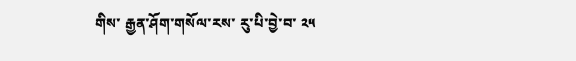གིས་ རྒྱན་ཤོག་གསོལ་རས་ རུ་པི་བྱེ་བ་ ༢༥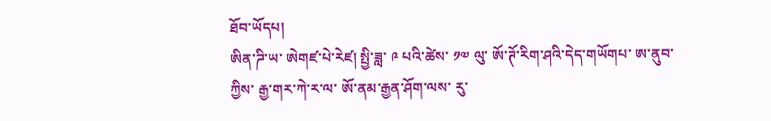ཐོབ་ཡོདཔ།
ཨིན་ཌི་ཡ་ ཨེགཛ་པེ་རེཛ། སྤྱི་ཟླ་ ༩ པའི་ཚེས་ ༡༧ ལུ་ ཨོ་ཊོ་རིག་ཤའི་དེད་གཡོགཔ་ ཨ་ནུབ་ཀྱིས་ རྒྱ་གར་ཀེ་ར་ལ་ ཨོ་ནམ་རྒྱན་ཤོག་ལས་ རུ་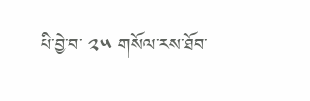པི་བྱེ་བ་ ༢༥ གསོལ་རས་ཐོབ་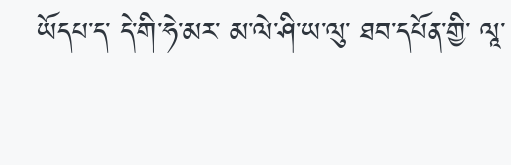ཡོདཔ་ད་ དེ་གི་ཧེ་མར་ མ་ལེ་ཤི་ཡ་ལུ་ ཐབ་དཔོན་གྱི་ ལཱ་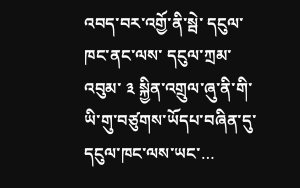འབད་བར་འགྱོ་ནི་སྦེ་ དངུལ་ཁང་ནང་ལས་ དངུལ་ཀྲམ་འབུམ་ ༣ སྐྱིན་འགྲུལ་ཞུ་ནི་གི་ ཡི་གུ་བཙུགས་ཡོདཔ་བཞིན་དུ་ དངུལ་ཁང་ལས་ཡང་…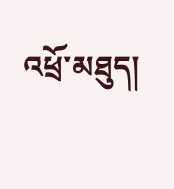འཕྲོ་མཐུད།